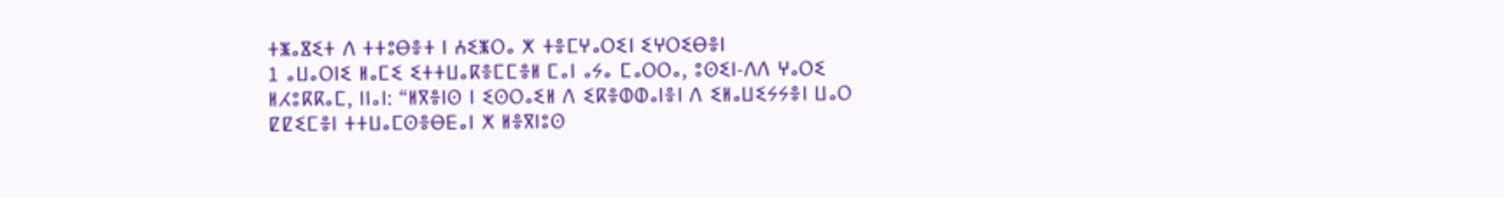ⵜⵥⴰⴵⵉⵜ ⴷ ⵜⵜⵓⴱⴻⵜ ⵏ ⵄⵉⵥⵔⴰ ⵅ ⵜⴻⵎⵖⴰⵔⵉⵏ ⵉⵖⵔⵉⴱⴻⵏ
1 ⴰⵡⴰⵔⵏⵉ ⵍⴰⵎⵉ ⵉⵜⵜⵡⴰⴽⴻⵎⵎⴻⵍ ⵎⴰⵏ ⴰⵢⴰ ⵎⴰⵔⵔⴰ, ⵓⵙⵉⵏ-ⴷⴷ ⵖⴰⵔⵉ ⵍⵃⵓⴽⴽⴰⵎ, ⵏⵏⴰⵏ: “ⵍⴳⴻⵏⵙ ⵏ ⵉⵙⵔⴰⵉⵍ ⴷ ⵉⴽⴻⵀⵀⴰⵏⴻⵏ ⴷ ⵉⵍⴰⵡⵉⵢⵢⴻⵏ ⵡⴰⵔ ⵇⵇⵉⵎⴻⵏ ⵜⵜⵡⴰⵎⵙⴻⴱⴹⴰⵏ ⵅ ⵍⴻⴳⵏⵓⵙ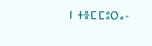ⵏ ⵜⴻⵎⵎⵓⵔⴰ-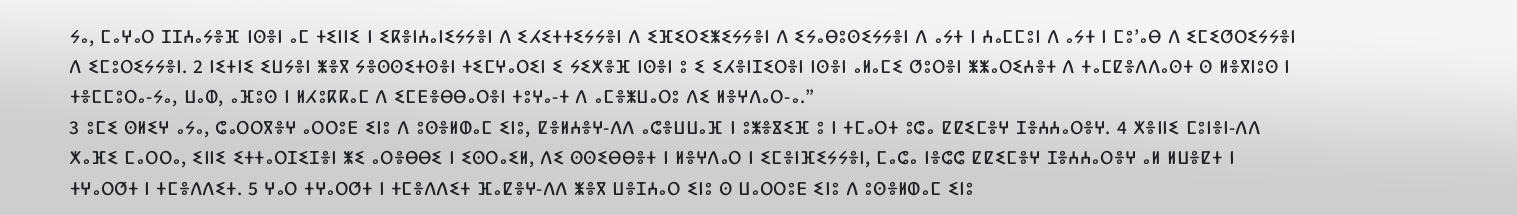ⵢⴰ, ⵎⴰⵖⴰⵔ ⵊⵊⵄⴰⵢⴻⴼ ⵏⵙⴻⵏ ⴰⵎ ⵜⵉⵏⵏⵉ ⵏ ⵉⴽⴻⵏⵄⴰⵏⵉⵢⵢⴻⵏ ⴷ ⵉⵃⵉⵜⵜⵉⵢⵢⴻⵏ ⴷ ⵉⴼⵉⵔⵉⵥⵉⵢⵢⴻⵏ ⴷ ⵉⵢⴰⴱⵓⵙⵉⵢⵢⴻⵏ ⴷ ⴰⵢⵜ ⵏ ⵄⴰⵎⵎⵓⵏ ⴷ ⴰⵢⵜ ⵏ ⵎⵓ’ⴰⴱ ⴷ ⵉⵎⵉⵚⵔⵉⵢⵢⴻⵏ ⴷ ⵉⵎⵓⵔⵉⵢⵢⴻⵏ. 2 ⵏⵉⵜⵏⵉ ⵉⵡⵢⴻⵏ ⵥⴻⴳ ⵢⴻⵙⵙⵉⵜⵙⴻⵏ ⵜⵉⵎⵖⴰⵔⵉⵏ ⵉ ⵢⵉⵅⴻⴼ ⵏⵙⴻⵏ ⵓ ⵉ ⵉⵃⴻⵏⵊⵉⵔⴻⵏ ⵏⵙⴻⵏ ⴰⵍⴰⵎⵉ ⵚⵓⵔⴻⵏ ⵥⵥⴰⵔⵉⵄⴻⵜ ⴷ ⵜⴰⵎⵇⴻⴷⴷⴰⵙⵜ ⵙ ⵍⴻⴳⵏⵓⵙ ⵏ ⵜⴻⵎⵎⵓⵔⴰ-ⵢⴰ, ⵡⴰⵀ, ⴰⴼⵓⵙ ⵏ ⵍⵃⵓⴽⴽⴰⵎ ⴷ ⵉⵎⴹⴻⴱⴱⴰⵔⴻⵏ ⵜⵓⵖⴰ-ⵜ ⴷ ⴰⵎⴻⵥⵡⴰⵔⵓ ⴷⵉ ⵍⴻⵖⴷⴰⵔ-ⴰ.”
3 ⵓⵎⵉ ⵙⵍⵉⵖ ⴰⵢⴰ, ⵛⴰⵔⵔⴳⴻⵖ ⴰⵔⵔⵓⴹ ⵉⵏⵓ ⴷ ⵓⵙⴻⵍⵀⴰⵎ ⵉⵏⵓ, ⵇⴻⵍⵄⴻⵖ-ⴷⴷ ⴰⵛⴻⵡⵡⴰⴼ ⵏ ⵓⵥⴻⴵⵉⴼ ⵓ ⵏ ⵜⵎⴰⵔⵜ ⵓⵛⴰ ⵇⵇⵉⵎⴻⵖ ⵊⴻⵄⵄⴰⵔⴻⵖ. 4 ⵅⴻⵏⵏⵉ ⵎⵓⵏⴻⵏ-ⴷⴷ ⵅⴰⴼⵉ ⵎⴰⵔⵔⴰ, ⵉⵏⵏⵉ ⵉⵜⵜⴰⵔⵊⵉⵊⴻⵏ ⵥⵉ ⴰⵔⴻⴱⴱⵉ ⵏ ⵉⵙⵔⴰⵉⵍ, ⴷⵉ ⵙⵙⵉⴱⴱⴻⵜ ⵏ ⵍⴻⵖⴷⴰⵔ ⵏ ⵉⵎⴻⵏⴼⵉⵢⵢⴻⵏ, ⵎⴰⵛⴰ ⵏⴻⵛⵛ ⵇⵇⵉⵎⴻⵖ ⵊⴻⵄⵄⴰⵔⴻⵖ ⴰⵍ ⵍⵡⴻⵇⵜ ⵏ ⵜⵖⴰⵔⵚⵜ ⵏ ⵜⵎⴻⴷⴷⵉⵜ. 5 ⵖⴰⵔ ⵜⵖⴰⵔⵚⵜ ⵏ ⵜⵎⴻⴷⴷⵉⵜ ⴼⴰⵇⴻⵖ-ⴷⴷ ⵥⴻⴳ ⵡⴻⵊⵄⴰⵔ ⵉⵏⵓ ⵙ ⵡⴰⵔⵔⵓⴹ ⵉⵏⵓ ⴷ ⵓⵙⴻⵍⵀⴰⵎ ⵉⵏⵓ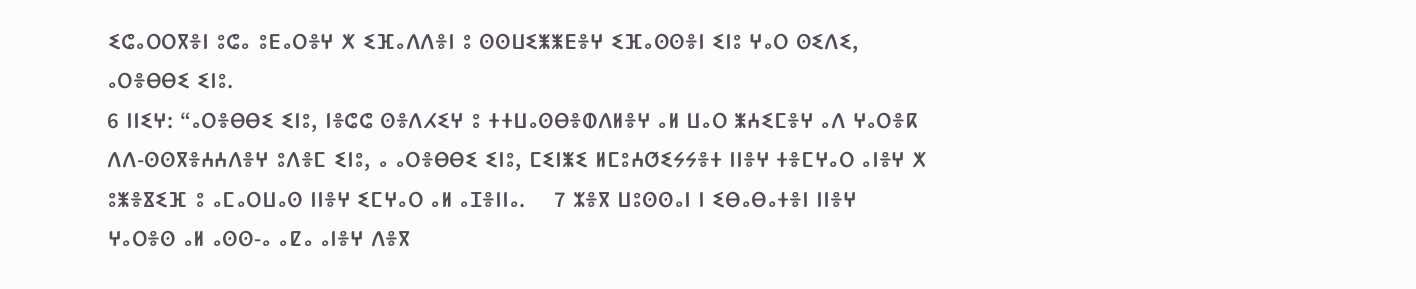ⵉⵛⴰⵔⵔⴳⴻⵏ ⵓⵛⴰ ⵓⴹⴰⵔⴻⵖ ⵅ ⵉⴼⴰⴷⴷⴻⵏ ⵓ ⵙⵙⵡⵉⵥⵥⴹⴻⵖ ⵉⴼⴰⵙⵙⴻⵏ ⵉⵏⵓ ⵖⴰⵔ ⵙⵉⴷⵉ, ⴰⵔⴻⴱⴱⵉ ⵉⵏⵓ.
6 ⵏⵏⵉⵖ: “ⴰⵔⴻⴱⴱⵉ ⵉⵏⵓ, ⵏⴻⵛⵛ ⵙⴻⴷⵃⵉⵖ ⵓ ⵜⵜⵡⴰⵙⴱⴻⵀⴷⵍⴻⵖ ⴰⵍ ⵡⴰⵔ ⵥⵄⵉⵎⴻⵖ ⴰⴷ ⵖⴰⵔⴻⴽ ⴷⴷ-ⵙⵙⴳⴻⵄⵄⴷⴻⵖ ⵓⴷⴻⵎ ⵉⵏⵓ, ⴰ ⴰⵔⴻⴱⴱⵉ ⵉⵏⵓ, ⵎⵉⵏⵥⵉ ⵍⵎⵓⵄⵚⵉⵢⵢⴻⵜ ⵏⵏⴻⵖ ⵜⴻⵎⵖⴰⵔ ⴰⵏⴻⵖ ⵅ ⵓⵥⴻⴵⵉⴼ ⵓ ⴰⵎⴰⵔⵡⴰⵙ ⵏⵏⴻⵖ ⵉⵎⵖⴰⵔ ⴰⵍ ⴰⵊⴻⵏⵏⴰ.    7 ⵣⴻⴳ ⵡⵓⵙⵙⴰⵏ ⵏ ⵉⴱⴰⴱⴰⵜⴻⵏ ⵏⵏⴻⵖ ⵖⴰⵔⴻⵙ ⴰⵍ ⴰⵙⵙ-ⴰ ⴰⵇⴰ ⴰⵏⴻⵖ ⴷⴻⴳ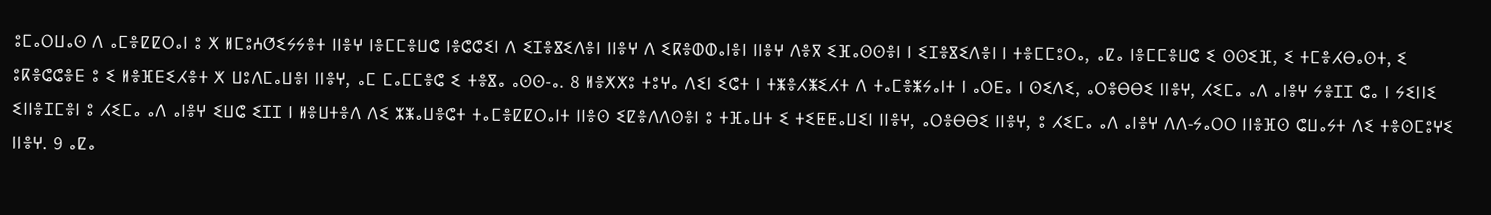ⵓⵎⴰⵔⵡⴰⵙ ⴷ ⴰⵎⴻⵇⵇⵔⴰⵏ ⵓ ⵅ ⵍⵎⵓⵄⵚⵉⵢⵢⴻⵜ ⵏⵏⴻⵖ ⵏⴻⵎⵎⴻⵡⵛ ⵏⴻⵛⵛⵉⵏ ⴷ ⵉⵊⴻⴵⵉⴷⴻⵏ ⵏⵏⴻⵖ ⴷ ⵉⴽⴻⵀⵀⴰⵏⴻⵏ ⵏⵏⴻⵖ ⴷⴻⴳ ⵉⴼⴰⵙⵙⴻⵏ ⵏ ⵉⵊⴻⴵⵉⴷⴻⵏ ⵏ ⵜⴻⵎⵎⵓⵔⴰ, ⴰⵇⴰ ⵏⴻⵎⵎⴻⵡⵛ ⵉ ⵙⵙⵉⴼ, ⵉ ⵜⵎⴻⵃⴱⴰⵙⵜ, ⵉ ⵓⴽⴻⵛⵛⴻⴹ ⵓ ⵉ ⵍⴻⴼⴹⵉⵃⴻⵜ ⵅ ⵡⵓⴷⵎⴰⵡⴻⵏ ⵏⵏⴻⵖ, ⴰⵎ ⵎⴰⵎⵎⴻⵛ ⵉ ⵜⴻⴵⴰ ⴰⵙⵙ-ⴰ. 8 ⵍⴻⵅⵅⵓ ⵜⵓⵖⴰ ⴷⵉⵏ ⵉⵛⵜ ⵏ ⵜⵥⴻⵃⵥⵉⵃⵜ ⴷ ⵜⴰⵎⴻⵥⵢⴰⵏⵜ ⵏ ⴰⵔⴹⴰ ⵏ ⵙⵉⴷⵉ, ⴰⵔⴻⴱⴱⵉ ⵏⵏⴻⵖ, ⵃⵉⵎⴰ ⴰⴷ ⴰⵏⴻⵖ ⵢⴻⵊⵊ ⵛⴰ ⵏ ⵢⵉⵏⵏⵉ ⵉⵏⵏⴻⵊⵎⴻⵏ ⵓ ⵃⵉⵎⴰ ⴰⴷ ⴰⵏⴻⵖ ⵉⵡⵛ ⵉⵊⵊ ⵏ ⵍⴻⵡⵜⴻⴷ ⴷⵉ ⵣⵥⴰⵡⴻⵛⵜ ⵜⴰⵎⴻⵇⵇⵔⴰⵏⵜ ⵏⵏⴻⵙ ⵉⵇⴻⴷⴷⵙⴻⵏ ⵓ ⵜⴼⴰⵡⵜ ⵉ ⵜⵉⵟⵟⴰⵡⵉⵏ ⵏⵏⴻⵖ, ⴰⵔⴻⴱⴱⵉ ⵏⵏⴻⵖ, ⵓ ⵃⵉⵎⴰ ⴰⴷ ⴰⵏⴻⵖ ⴷⴷ-ⵢⴰⵔⵔ ⵏⵏⴻⴼⵙ ⵛⵡⴰⵢⵜ ⴷⵉ ⵜⴻⵙⵎⵓⵖⵉ ⵏⵏⴻⵖ. 9 ⴰⵇⴰ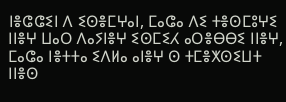ⵏⴻⵛⵛⵉⵏ ⴷ ⵉⵙⴻⵎⵖⴰⵏ, ⵎⴰⵛⴰ ⴷⵉ ⵜⴻⵙⵎⵓⵖⵉ ⵏⵏⴻⵖ ⵡⴰⵔ ⴷⴰⵢⵏⴻⵖ ⵉⵙⵎⵉⵃ ⴰⵔⴻⴱⴱⵉ ⵏⵏⴻⵖ, ⵎⴰⵛⴰ ⵏⴻⵜⵜⴰ ⵉⴷⵍⴰ ⴰⵏⴻⵖ ⵙ ⵜⵎⴻⵅⵙⵉⵡⵜ ⵏⵏⴻⵙ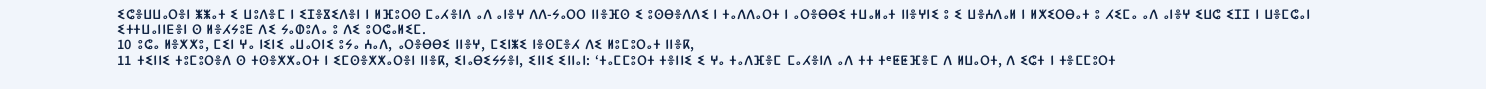ⵉⵛⴻⵡⵡⴰⵔⴻⵏ ⵥⵥⴰⵜ ⵉ ⵡⵓⴷⴻⵎ ⵏ ⵉⵊⴻⴵⵉⴷⴻⵏ ⵏ ⵍⴼⵓⵔⵙ ⵎⴰⵃⴻⵏⴷ ⴰⴷ ⴰⵏⴻⵖ ⴷⴷ-ⵢⴰⵔⵔ ⵏⵏⴻⴼⵙ ⵉ ⵓⵙⴱⴻⴷⴷⵉ ⵏ ⵜⴰⴷⴷⴰⵔⵜ ⵏ ⴰⵔⴻⴱⴱⵉ ⵜⵡⴰⵍⴰⵜ ⵏⵏⴻⵖⵏⵉ ⵓ ⵉ ⵡⴻⵄⴷⴰⵍ ⵏ ⵍⵅⵉⵔⴱⴰⵜ ⵓ ⵃⵉⵎⴰ ⴰⴷ ⴰⵏⴻⵖ ⵉⵡⵛ ⵉⵊⵊ ⵏ ⵡⴻⵎⵛⴰⵏ ⵉⵜⵜⵡⴰⵏⵏⴹⴻⵏ ⵙ ⵍⴻⵃⵢⵓⴹ ⴷⵉ ⵢⴰⵀⵓⴷⴰ ⵓ ⴷⵉ ⵓⵔⵛⴰⵍⵉⵎ.
10 ⵓⵛⴰ ⵍⴻⵅⵅⵓ, ⵎⵉⵏ ⵖⴰ ⵏⵉⵏⵉ ⴰⵡⴰⵔⵏⵉ ⵓⵢⴰ ⵄⴰⴷ, ⴰⵔⴻⴱⴱⵉ ⵏⵏⴻⵖ, ⵎⵉⵏⵥⵉ ⵏⴻⵙⵎⴻⵃ ⴷⵉ ⵍⵓⵎⵓⵔⴰⵜ ⵏⵏⴻⴽ,
11 ⵜⵉⵏⵏⵉ ⵜⵓⵎⵓⵔⴻⴷ ⵙ ⵜⵙⴻⵅⵅⴰⵔⵜ ⵏ ⵉⵎⵙⴻⵅⵅⴰⵔⴻⵏ ⵏⵏⴻⴽ, ⵉⵏⴰⴱⵉⵢⵢⴻⵏ, ⵉⵏⵏⵉ ⵉⵏⵏⴰⵏ: ‘ⵜⴰⵎⵎⵓⵔⵜ ⵜⴻⵏⵏⵉ ⵉ ⵖⴰ ⵜⴰⴷⴼⴻⵎ ⵎⴰⵃⴻⵏⴷ ⴰⴷ ⵜⵜ ⵜᵉⵟⵟⴼⴻⵎ ⴷ ⵍⵡⴰⵔⵜ, ⴷ ⵉⵛⵜ ⵏ ⵜⴻⵎⵎⵓⵔⵜ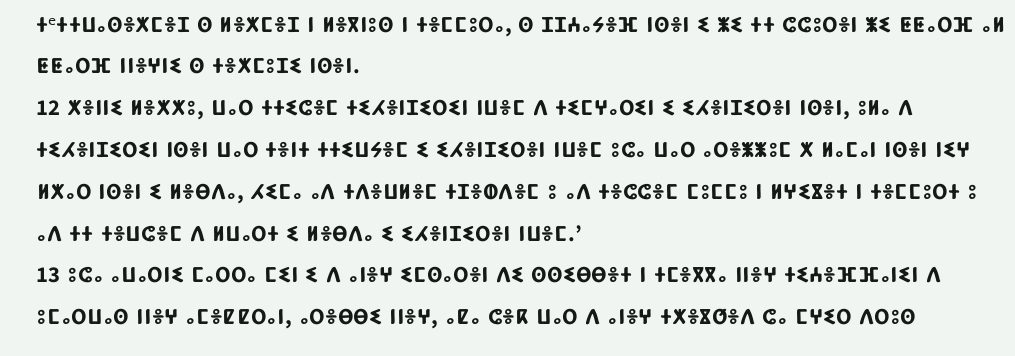ⵜᵉⵜⵜⵡⴰⵙⴻⵅⵎⴻⵊ ⵙ ⵍⴻⵅⵎⴻⵊ ⵏ ⵍⴻⴳⵏⵓⵙ ⵏ ⵜⴻⵎⵎⵓⵔⴰ, ⵙ ⵊⵊⵄⴰⵢⴻⴼ ⵏⵙⴻⵏ ⵉ ⵥⵉ ⵜⵜ ⵛⵛⵓⵔⴻⵏ ⵥⵉ ⵟⵟⴰⵔⴼ ⴰⵍ ⵟⵟⴰⵔⴼ ⵏⵏⴻⵖⵏⵉ ⵙ ⵜⴻⵅⵎⵓⵊⵉ ⵏⵙⴻⵏ.
12 ⵅⴻⵏⵏⵉ ⵍⴻⵅⵅⵓ, ⵡⴰⵔ ⵜⵜⵉⵛⴻⵎ ⵜⵉⵃⴻⵏⵊⵉⵔⵉⵏ ⵏⵡⴻⵎ ⴷ ⵜⵉⵎⵖⴰⵔⵉⵏ ⵉ ⵉⵃⴻⵏⵊⵉⵔⴻⵏ ⵏⵙⴻⵏ, ⵓⵍⴰ ⴷ ⵜⵉⵃⴻⵏⵊⵉⵔⵉⵏ ⵏⵙⴻⵏ ⵡⴰⵔ ⵜⴻⵏⵜ ⵜⵜⵉⵡⵢⴻⵎ ⵉ ⵉⵃⴻⵏⵊⵉⵔⴻⵏ ⵏⵡⴻⵎ ⵓⵛⴰ ⵡⴰⵔ ⴰⵔⴻⵥⵥⵓⵎ ⵅ ⵍⴰⵎⴰⵏ ⵏⵙⴻⵏ ⵏⵉⵖ ⵍⵅⴰⵔ ⵏⵙⴻⵏ ⵉ ⵍⴻⴱⴷⴰ, ⵃⵉⵎⴰ ⴰⴷ ⵜⴷⴻⵡⵍⴻⵎ ⵜⵊⴻⵀⴷⴻⵎ ⵓ ⴰⴷ ⵜⴻⵛⵛⴻⵎ ⵎⵓⵎⵎⵓ ⵏ ⵍⵖⵉⴵⴻⵜ ⵏ ⵜⴻⵎⵎⵓⵔⵜ ⵓ ⴰⴷ ⵜⵜ ⵜⴻⵡⵛⴻⵎ ⴷ ⵍⵡⴰⵔⵜ ⵉ ⵍⴻⴱⴷⴰ ⵉ ⵉⵃⴻⵏⵊⵉⵔⴻⵏ ⵏⵡⴻⵎ.’
13 ⵓⵛⴰ ⴰⵡⴰⵔⵏⵉ ⵎⴰⵔⵔⴰ ⵎⵉⵏ ⵉ ⴷ ⴰⵏⴻⵖ ⵉⵎⵙⴰⵔⴻⵏ ⴷⵉ ⵙⵙⵉⴱⴱⴻⵜ ⵏ ⵜⵎⴻⴳⴳⴰ ⵏⵏⴻⵖ ⵜⵉⵄⴻⴼⴼⴰⵏⵉⵏ ⴷ ⵓⵎⴰⵔⵡⴰⵙ ⵏⵏⴻⵖ ⴰⵎⴻⵇⵇⵔⴰⵏ, ⴰⵔⴻⴱⴱⵉ ⵏⵏⴻⵖ, ⴰⵇⴰ ⵛⴻⴽ ⵡⴰⵔ ⴷ ⴰⵏⴻⵖ ⵜⵅⴻⴵⵚⴻⴷ ⵛⴰ ⵎⵖⵉⵔ ⴷⵔⵓⵙ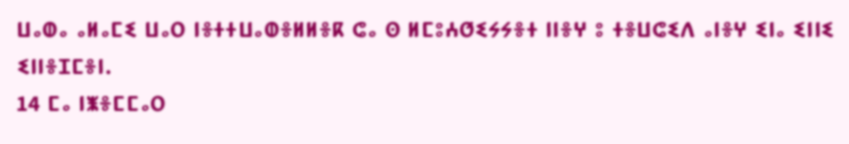ⵡⴰⵀⴰ ⴰⵍⴰⵎⵉ ⵡⴰⵔ ⵏⴻⵜⵜⵡⴰⵀⴻⵍⵍⴻⴽ ⵛⴰ ⵙ ⵍⵎⵓⵄⵚⵉⵢⵢⴻⵜ ⵏⵏⴻⵖ ⵓ ⵜⴻⵡⵛⵉⴷ ⴰⵏⴻⵖ ⵉⵏⴰ ⵉⵏⵏⵉ ⵉⵏⵏⴻⵊⵎⴻⵏ.
14 ⵎⴰ ⵏⵥⴻⵎⵎⴰⵔ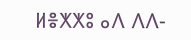ⵍⴻⵅⵅⵓ ⴰⴷ ⴷⴷ-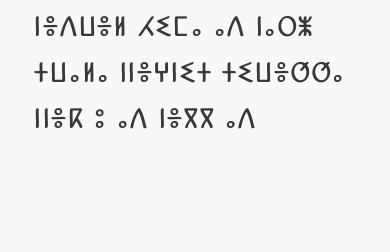ⵏⴻⴷⵡⴻⵍ ⵃⵉⵎⴰ ⴰⴷ ⵏⴰⵔⵥ ⵜⵡⴰⵍⴰ ⵏⵏⴻⵖⵏⵉⵜ ⵜⵉⵡⴻⵚⵚⴰ ⵏⵏⴻⴽ ⵓ ⴰⴷ ⵏⴻⴳⴳ ⴰⴷ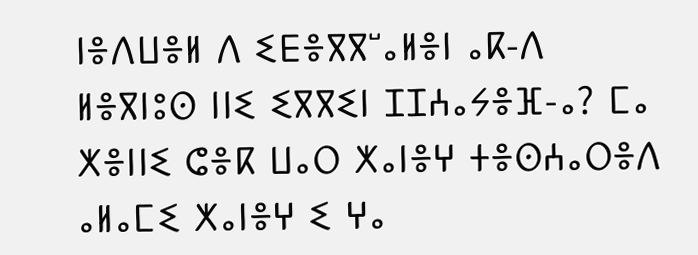ⵏⴻⴷⵡⴻⵍ ⴷ ⵉⴹⴻⴳⴳⵯⴰⵍⴻⵏ ⴰⴽ-ⴷ ⵍⴻⴳⵏⵓⵙ ⵏⵏⵉ ⵉⴳⴳⵉⵏ ⵊⵊⵄⴰⵢⴻⴼ-ⴰ? ⵎⴰ ⵅⴻⵏⵏⵉ ⵛⴻⴽ ⵡⴰⵔ ⵅⴰⵏⴻⵖ ⵜⴻⵙⵄⴰⵔⴻⴷ ⴰⵍⴰⵎⵉ ⵅⴰⵏⴻⵖ ⵉ ⵖⴰ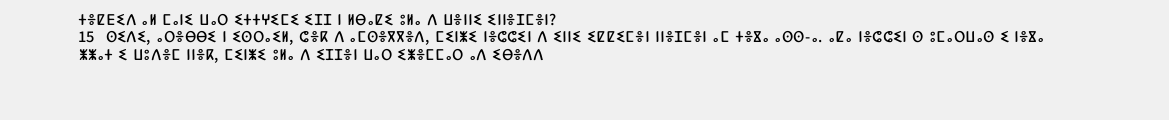ⵜⴻⵇⴹⵉⴷ ⴰⵍ ⵎⴰⵏⵉ ⵡⴰⵔ ⵉⵜⵜⵖⵉⵎⵉ ⵉⵊⵊ ⵏ ⵍⴱⴰⵇⵉ ⵓⵍⴰ ⴷ ⵡⴻⵏⵏⵉ ⵉⵏⵏⴻⵊⵎⴻⵏ?
15  ⵙⵉⴷⵉ, ⴰⵔⴻⴱⴱⵉ ⵏ ⵉⵙⵔⴰⵉⵍ, ⵛⴻⴽ ⴷ ⴰⵎⵙⴻⴳⴳⴻⴷ, ⵎⵉⵏⵥⵉ ⵏⴻⵛⵛⵉⵏ ⴷ ⵉⵏⵏⵉ ⵉⵇⵇⵉⵎⴻⵏ ⵏⵏⴻⵊⵎⴻⵏ ⴰⵎ ⵜⴻⴵⴰ ⴰⵙⵙ-ⴰ. ⴰⵇⴰ ⵏⴻⵛⵛⵉⵏ ⵙ ⵓⵎⴰⵔⵡⴰⵙ ⵉ ⵏⴻⴵⴰ ⵥⵥⴰⵜ ⵉ ⵡⵓⴷⴻⵎ ⵏⵏⴻⴽ, ⵎⵉⵏⵥⵉ ⵓⵍⴰ ⴷ ⵉⵊⵊⴻⵏ ⵡⴰⵔ ⵉⵥⴻⵎⵎⴰⵔ ⴰⴷ ⵉⴱⴻⴷⴷ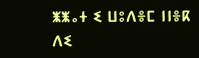ⵥⵥⴰⵜ ⵉ ⵡⵓⴷⴻⵎ ⵏⵏⴻⴽ ⴷⵉ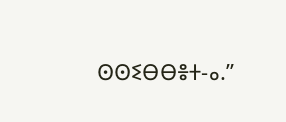ⵙⵙⵉⴱⴱⴻⵜ-ⴰ.”